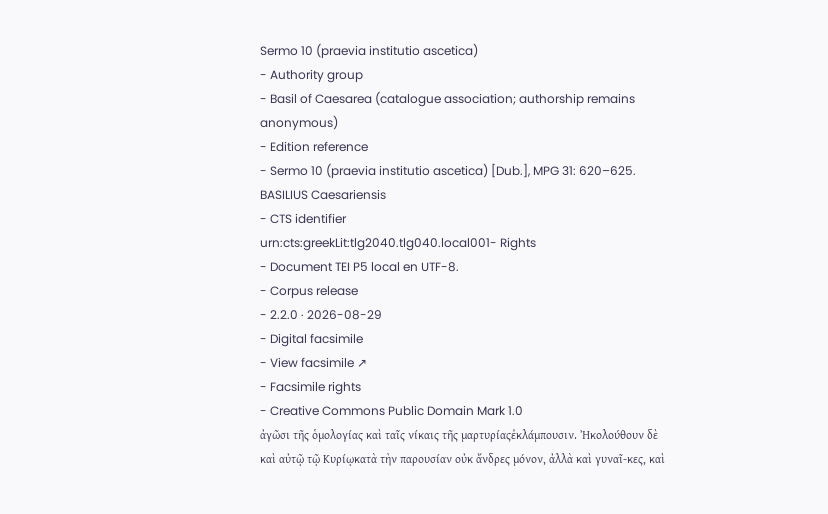Sermo 10 (praevia institutio ascetica)
- Authority group
- Basil of Caesarea (catalogue association; authorship remains anonymous)
- Edition reference
- Sermo 10 (praevia institutio ascetica) [Dub.], MPG 31: 620–625. BASILIUS Caesariensis
- CTS identifier
urn:cts:greekLit:tlg2040.tlg040.local001- Rights
- Document TEI P5 local en UTF-8.
- Corpus release
- 2.2.0 · 2026-08-29
- Digital facsimile
- View facsimile ↗
- Facsimile rights
- Creative Commons Public Domain Mark 1.0
ἀγῶσι τῆς ὁμολογίας καὶ ταῖς νίκαις τῆς μαρτυρίαςἐκλάμπουσιν. Ἠκολούθουν δὲ καὶ αὐτῷ τῷ Κυρίῳκατὰ τὴν παρουσίαν οὐκ ἄνδρες μόνον, ἀλλὰ καὶ γυναῖ-κες, καὶ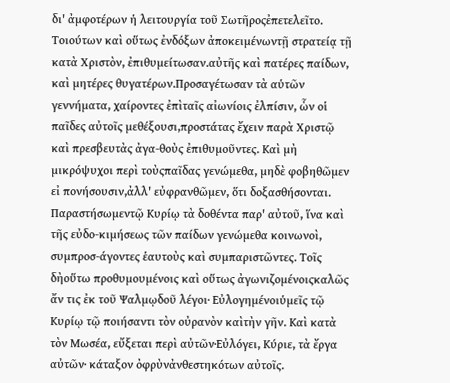δι' ἀμφοτέρων ἡ λειτουργία τοῦ Σωτῆροςἐπετελεῖτο. Τοιούτων καὶ οὕτως ἐνδόξων ἀποκειμένωντῇ στρατείᾳ τῇ κατὰ Χριστὸν, ἐπιθυμείτωσαν.αὐτῆς καὶ πατέρες παίδων, καὶ μητέρες θυγατέρων.Προσαγέτωσαν τὰ αὑτῶν γεννήματα, χαίροντες ἐπὶταῖς αἰωνίοις ἐλπίσιν, ὧν οἱ παῖδες αὐτοῖς μεθέξουσι,προστάτας ἔχειν παρὰ Χριστῷ καὶ πρεσβευτὰς ἀγα-θοὺς ἐπιθυμοῦντες. Καὶ μὴ μικρόψυχοι περὶ τοὺςπαῖδας γενώμεθα, μηδὲ φοβηθῶμεν εἰ πονήσουσιν,ἀλλ' εὐφρανθῶμεν, ὅτι δοξασθήσονται. Παραστήσωμεντῷ Κυρίῳ τὰ δοθέντα παρ' αὐτοῦ, ἵνα καὶ τῆς εὐδο-κιμήσεως τῶν παίδων γενώμεθα κοινωνοὶ, συμπροσ-άγοντες ἑαυτοὺς καὶ συμπαριστῶντες. Τοῖς δὴοὕτω προθυμουμένοις καὶ οὕτως ἀγωνιζομένοιςκαλῶς ἄν τις ἐκ τοῦ Ψαλμῳδοῦ λέγοι· Εὐλογημένοιὑμεῖς τῷ Κυρίῳ τῷ ποιήσαντι τὸν οὐρανὸν καὶτὴν γῆν. Καὶ κατὰ τὸν Μωσέα, εὔξεται περὶ αὐτῶν·Εὐλόγει, Κύριε, τὰ ἔργα αὐτῶν· κάταξον ὀφρὺνἀνθεστηκότων αὐτοῖς.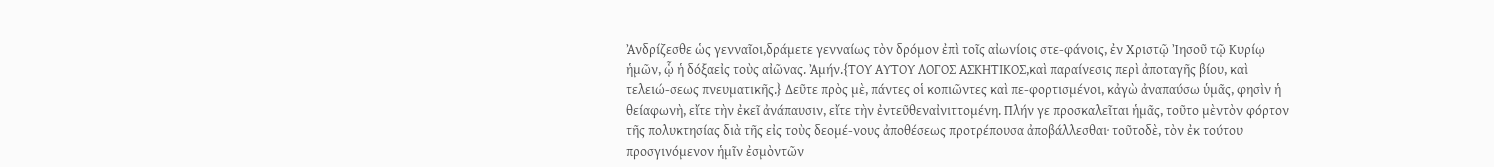Ἀνδρίζεσθε ὡς γενναῖοι,δράμετε γενναίως τὸν δρόμον ἐπὶ τοῖς αἰωνίοις στε-φάνοις, ἐν Χριστῷ Ἰησοῦ τῷ Κυρίῳ ἡμῶν, ᾧ ἡ δόξαεἰς τοὺς αἰῶνας. Ἀμήν.{ΤΟΥ ΑΥΤΟΥ ΛΟΓΟΣ ΑΣΚΗΤΙΚΟΣ,καὶ παραίνεσις περὶ ἀποταγῆς βίου, καὶ τελειώ-σεως πνευματικῆς.} Δεῦτε πρὸς μὲ, πάντες οἱ κοπιῶντες καὶ πε-φορτισμένοι, κἀγὼ ἀναπαύσω ὑμᾶς, φησὶν ἡ θείαφωνὴ, εἴτε τὴν ἐκεῖ ἀνάπαυσιν, εἴτε τὴν ἐντεῦθεναἰνιττομένη. Πλήν γε προσκαλεῖται ἡμᾶς, τοῦτο μὲντὸν φόρτον τῆς πολυκτησίας διὰ τῆς εἰς τοὺς δεομέ-νους ἀποθέσεως προτρέπουσα ἀποβάλλεσθαι· τοῦτοδὲ, τὸν ἐκ τούτου προσγινόμενον ἡμῖν ἐσμὸντῶν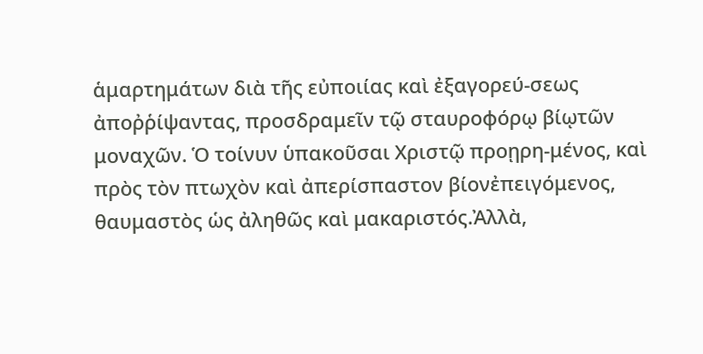ἁμαρτημάτων διὰ τῆς εὐποιίας καὶ ἐξαγορεύ-σεως ἀποῤῥίψαντας, προσδραμεῖν τῷ σταυροφόρῳ βίῳτῶν μοναχῶν. Ὁ τοίνυν ὑπακοῦσαι Χριστῷ προῃρη-μένος, καὶ πρὸς τὸν πτωχὸν καὶ ἀπερίσπαστον βίονἐπειγόμενος, θαυμαστὸς ὡς ἀληθῶς καὶ μακαριστός.Ἀλλὰ,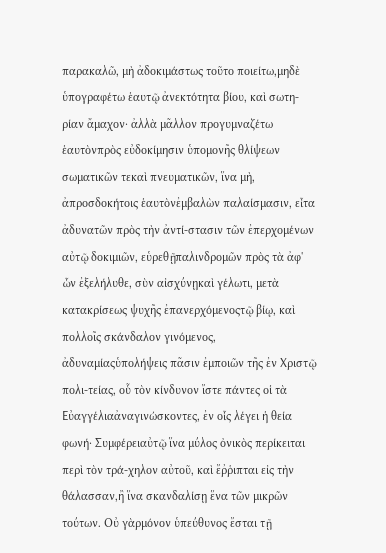παρακαλῶ, μὴ ἀδοκιμάστως τοῦτο ποιείτω,μηδὲ ὑπογραφέτω ἑαυτῷ ἀνεκτότητα βίου, καὶ σωτη-ρίαν ἄμαχον· ἀλλὰ μᾶλλον προγυμναζέτω ἑαυτὸνπρὸς εὐδοκίμησιν ὑπομονῆς θλίψεων σωματικῶν τεκαὶ πνευματικῶν, ἵνα μὴ, ἀπροσδοκήτοις ἑαυτὸνἐμβαλὼν παλαίσμασιν, εἶτα ἀδυνατῶν πρὸς τὴν ἀντί-στασιν τῶν ἐπερχομένων αὐτῷ δοκιμιῶν, εὑρεθῇπαλινδρομῶν πρὸς τὰ ἀφ' ὧν ἐξελήλυθε, σὺν αἰσχύνῃκαὶ γέλωτι, μετὰ κατακρίσεως ψυχῆς ἐπανερχόμενοςτῷ βίῳ, καὶ πολλοῖς σκάνδαλον γινόμενος, ἀδυναμίαςὑπολήψεις πᾶσιν ἐμποιῶν τῆς ἐν Χριστῷ πολι-τείας, οὗ τὸν κίνδυνον ἴστε πάντες οἱ τὰ Εὐαγγέλιαἀναγινώσκοντες, ἐν οἷς λέγει ἡ θεία φωνή· Συμφέρειαὐτῷ ἵνα μύλος ὀνικὸς περίκειται περὶ τὸν τρά-χηλον αὐτοῦ, καὶ ἔῤῥιπται εἰς τὴν θάλασσαν,ἢ ἵνα σκανδαλίσῃ ἕνα τῶν μικρῶν τούτων. Οὐ γὰρμόνον ὑπεύθυνος ἔσται τῇ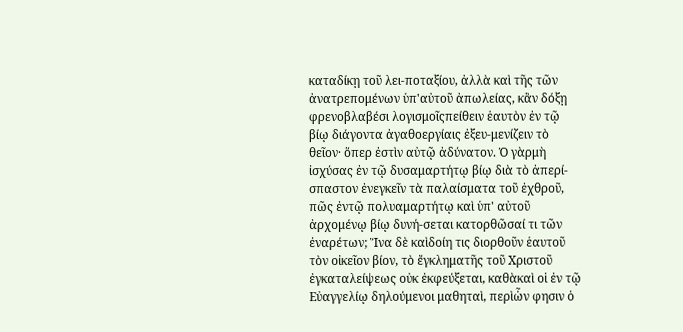καταδίκῃ τοῦ λει-ποταξίου, ἀλλὰ καὶ τῆς τῶν ἀνατρεπομένων ὑπ'αὐτοῦ ἀπωλείας, κἂν δόξῃ φρενοβλαβέσι λογισμοῖςπείθειν ἑαυτὸν ἐν τῷ βίῳ διάγοντα ἀγαθοεργίαις ἐξευ-μενίζειν τὸ θεῖον· ὅπερ ἐστὶν αὐτῷ ἀδύνατον. Ὁ γὰρμὴ ἰσχύσας ἐν τῷ δυσαμαρτήτῳ βίῳ διὰ τὸ ἀπερί-σπαστον ἐνεγκεῖν τὰ παλαίσματα τοῦ ἐχθροῦ, πῶς ἐντῷ πολυαμαρτήτῳ καὶ ὑπ' αὐτοῦ ἀρχομένῳ βίῳ δυνή-σεται κατορθῶσαί τι τῶν ἐναρέτων; Ἵνα δὲ καὶδοίη τις διορθοῦν ἑαυτοῦ τὸν οἰκεῖον βίον, τὸ ἔγκληματῆς τοῦ Χριστοῦ ἐγκαταλείψεως οὐκ ἐκφεύξεται, καθὰκαὶ οἱ ἐν τῷ Εὐαγγελίῳ δηλούμενοι μαθηταὶ, περὶὧν φησιν ὁ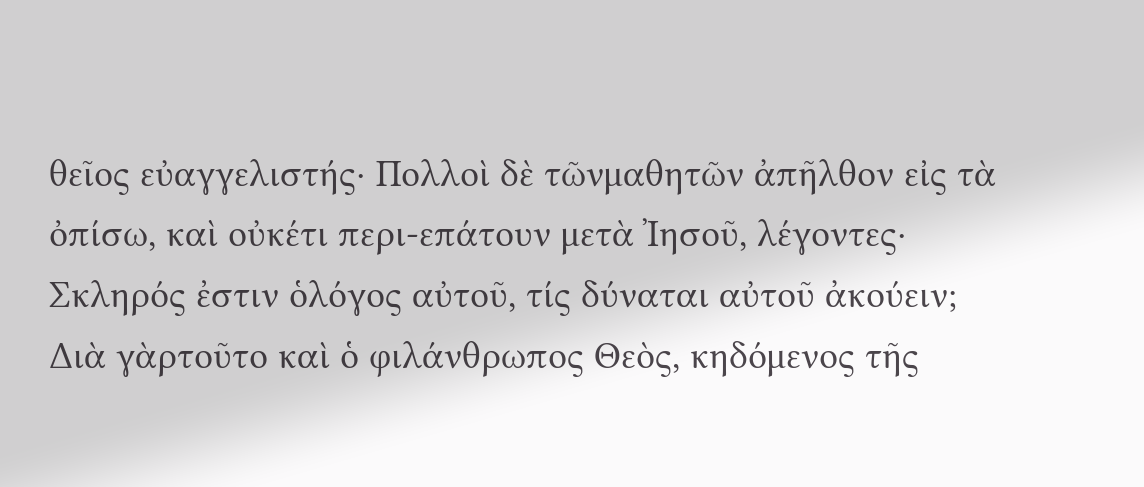θεῖος εὐαγγελιστής· Πολλοὶ δὲ τῶνμαθητῶν ἀπῆλθον εἰς τὰ ὀπίσω, καὶ οὐκέτι περι-επάτουν μετὰ Ἰησοῦ, λέγοντες· Σκληρός ἐστιν ὁλόγος αὐτοῦ, τίς δύναται αὐτοῦ ἀκούειν; Διὰ γὰρτοῦτο καὶ ὁ φιλάνθρωπος Θεὸς, κηδόμενος τῆς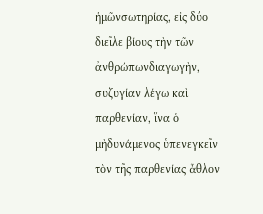ἡμῶνσωτηρίας, εἰς δύο διεῖλε βίους τὴν τῶν ἀνθρώπωνδιαγωγὴν, συζυγίαν λέγω καὶ παρθενίαν, ἵνα ὁ μὴδυνάμενος ὑπενεγκεῖν τὸν τῆς παρθενίας ἆθλον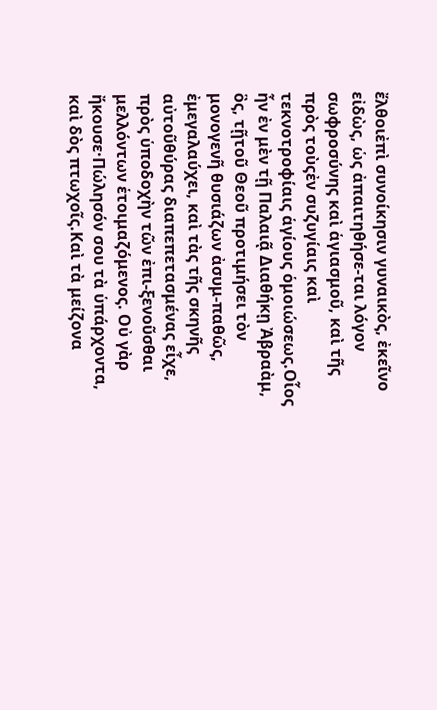ἔλθοιἐπὶ συνοίκησιν γυναικὸς, ἐκεῖνο εἰδὼς, ὡς ἀπαιτηθήσε-ται λόγον σωφροσύνης καὶ ἁγιασμοῦ, καὶ τῆς πρὸς τοὺςἐν συζυγίαις καὶ τεκνοτροφίαις ἁγίους ὁμοιώσεως.Οἷος ἦν ἐν μὲν τῇ Παλαιᾷ Διαθήκῃ Ἀβραὰμ, ὃς, τῇτοῦ Θεοῦ προτιμήσει τὸν μονογενῆ θυσιάζων ἀσυμ-παθῶς, ἐμεγαλαύχει, καὶ τὰς τῆς σκηνῆς αὐτοῦθύρας διαπεπετασμένας εἶχε, πρὸς ὑποδοχὴν τῶν ἐπι-ξενοῦσθαι μελλόντων ἑτοιμαζόμενος. Οὐ γὰρ ἤκουσε·Πώλησόν σου τὰ ὑπάρχοντα, καὶ δὸς πτωχοῖς.Καὶ τὰ μείζονα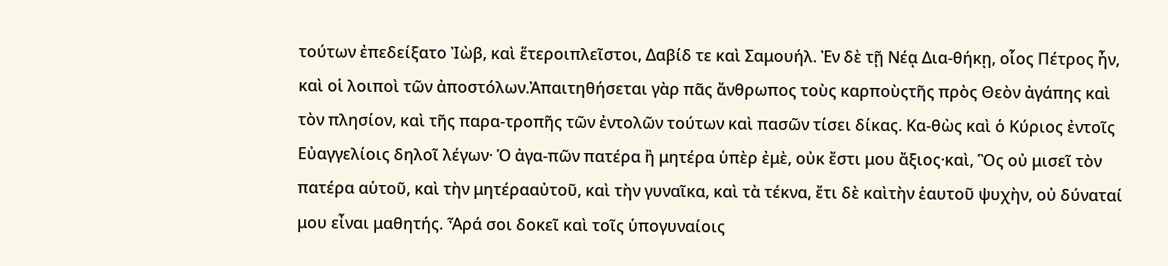τούτων ἐπεδείξατο Ἰὼβ, καὶ ἕτεροιπλεῖστοι, Δαβίδ τε καὶ Σαμουήλ. Ἐν δὲ τῇ Νέᾳ Δια-θήκῃ, οἷος Πέτρος ἦν, καὶ οἱ λοιποὶ τῶν ἀποστόλων.Ἀπαιτηθήσεται γὰρ πᾶς ἄνθρωπος τοὺς καρποὺςτῆς πρὸς Θεὸν ἀγάπης καὶ τὸν πλησίον, καὶ τῆς παρα-τροπῆς τῶν ἐντολῶν τούτων καὶ πασῶν τίσει δίκας. Κα-θὼς καὶ ὁ Κύριος ἐντοῖς Εὐαγγελίοις δηλοῖ λέγων· Ὁ ἀγα-πῶν πατέρα ἢ μητέρα ὑπὲρ ἐμὲ, οὐκ ἔστι μου ἄξιος·καὶ, Ὃς οὐ μισεῖ τὸν πατέρα αὑτοῦ, καὶ τὴν μητέρααὐτοῦ, καὶ τὴν γυναῖκα, καὶ τὰ τέκνα, ἔτι δὲ καὶτὴν ἑαυτοῦ ψυχὴν, οὐ δύναταί μου εἶναι μαθητής. Ἆρά σοι δοκεῖ καὶ τοῖς ὑπογυναίοις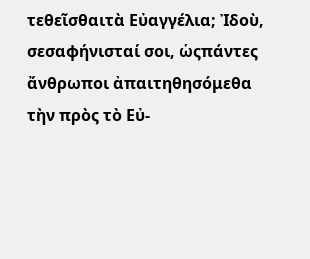τεθεῖσθαιτὰ Εὐαγγέλια; Ἰδοὺ, σεσαφήνισταί σοι, ὡςπάντες ἄνθρωποι ἀπαιτηθησόμεθα τὴν πρὸς τὸ Εὐ-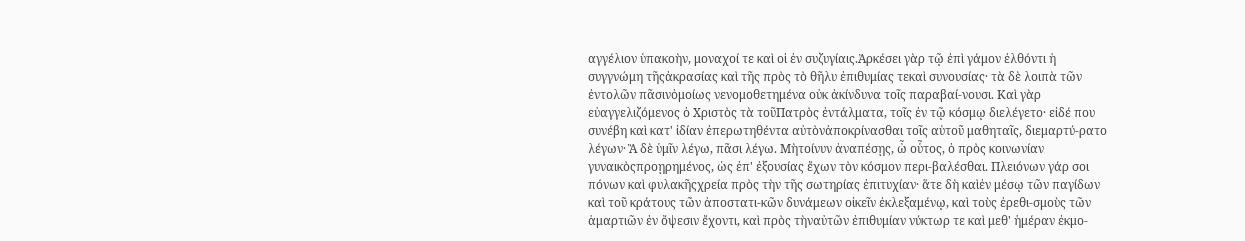αγγέλιον ὑπακοὴν, μοναχοί τε καὶ οἱ ἐν συζυγίαις.Ἀρκέσει γὰρ τῷ ἐπὶ γάμον ἐλθόντι ἡ συγγνώμη τῆςἀκρασίας καὶ τῆς πρὸς τὸ θῆλυ ἐπιθυμίας τεκαὶ συνουσίας· τὰ δὲ λοιπὰ τῶν ἐντολῶν πᾶσινὁμοίως νενομοθετημένα οὐκ ἀκίνδυνα τοῖς παραβαί-νουσι. Καὶ γὰρ εὐαγγελιζόμενος ὁ Χριστὸς τὰ τοῦΠατρὸς ἐντάλματα, τοῖς ἐν τῷ κόσμῳ διελέγετο· εἰδέ που συνέβη καὶ κατ' ἰδίαν ἐπερωτηθέντα αὐτὸνἀποκρίνασθαι τοῖς αὑτοῦ μαθηταῖς, διεμαρτύ-ρατο λέγων· Ἃ δὲ ὑμῖν λέγω, πᾶσι λέγω. Μὴτοίνυν ἀναπέσῃς, ὦ οὗτος, ὁ πρὸς κοινωνίαν γυναικὸςπροῃρημένος, ὡς ἐπ' ἐξουσίας ἔχων τὸν κόσμον περι-βαλέσθαι. Πλειόνων γάρ σοι πόνων καὶ φυλακῆςχρεία πρὸς τὴν τῆς σωτηρίας ἐπιτυχίαν· ἅτε δὴ καὶἐν μέσῳ τῶν παγίδων καὶ τοῦ κράτους τῶν ἀποστατι-κῶν δυνάμεων οἰκεῖν ἐκλεξαμένῳ, καὶ τοὺς ἐρεθι-σμοὺς τῶν ἁμαρτιῶν ἐν ὄψεσιν ἔχοντι, καὶ πρὸς τὴναὐτῶν ἐπιθυμίαν νύκτωρ τε καὶ μεθ' ἡμέραν ἐκμο-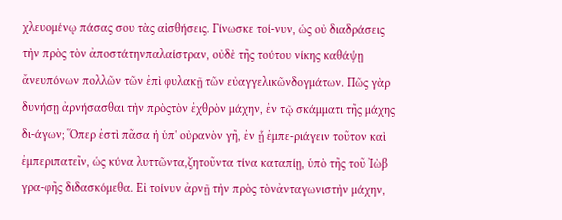χλευομένῳ πάσας σου τὰς αἰσθήσεις. Γίνωσκε τοί-νυν, ὡς οὐ διαδράσεις τὴν πρὸς τὸν ἀποστάτηνπαλαίστραν, οὐδὲ τῆς τούτου νίκης καθάψῃ ἄνευπόνων πολλῶν τῶν ἐπὶ φυλακῇ τῶν εὐαγγελικῶνδογμάτων. Πῶς γὰρ δυνήσῃ ἀρνήσασθαι τὴν πρὸςτὸν ἐχθρὸν μάχην, ἐν τῷ σκάμματι τῆς μάχης δι-άγων; Ὅπερ ἐστὶ πᾶσα ἡ ὑπ' οὐρανὸν γῆ, ἐν ᾗ ἐμπε-ριάγειν τοῦτον καὶ ἐμπεριπατεῖν, ὡς κύνα λυττῶντα,ζητοῦντα τίνα καταπίῃ, ὑπὸ τῆς τοῦ Ἰὼβ γρα-φῆς διδασκόμεθα. Εἰ τοίνυν ἀρνῇ τὴν πρὸς τὸνἀνταγωνιστὴν μάχην,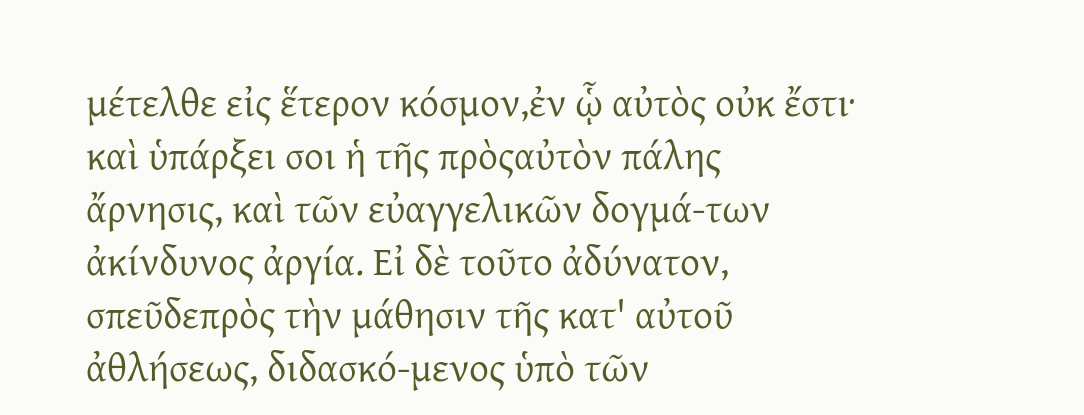μέτελθε εἰς ἕτερον κόσμον,ἐν ᾧ αὐτὸς οὐκ ἔστι· καὶ ὑπάρξει σοι ἡ τῆς πρὸςαὐτὸν πάλης ἄρνησις, καὶ τῶν εὐαγγελικῶν δογμά-των ἀκίνδυνος ἀργία. Εἰ δὲ τοῦτο ἀδύνατον, σπεῦδεπρὸς τὴν μάθησιν τῆς κατ' αὐτοῦ ἀθλήσεως, διδασκό-μενος ὑπὸ τῶν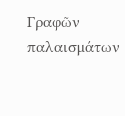Γραφῶν παλαισμάτων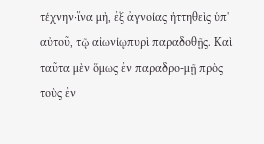τέχνην·ἵνα μὴ, ἐξ ἀγνοίας ἡττηθεὶς ὑπ' αὐτοῦ, τῷ αἰωνίῳπυρὶ παραδοθῇς. Καὶ ταῦτα μὲν ὅμως ἐν παραδρο-μῇ πρὸς τοὺς ἐν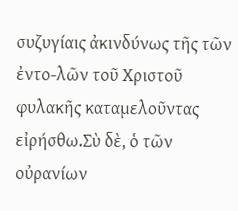συζυγίαις ἀκινδύνως τῆς τῶν ἐντο-λῶν τοῦ Χριστοῦ φυλακῆς καταμελοῦντας εἰρήσθω.Σὺ δὲ, ὁ τῶν οὐρανίων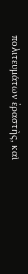πολιτευμάτων ἐραστὴς, καὶ